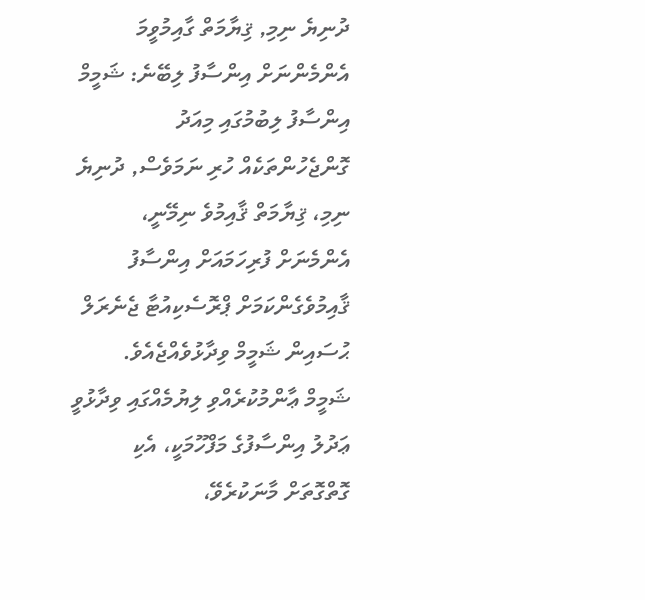ދުނިޔެ ނިމި, ޤިޔާމަތް ގާއިމުވީމަ އެންމެންނަށް އިންސާފު ލިބޭނެ: ޝަމީމް
އިންސާފު ލިބުމުގައި މިއަދު ގޮންޖެހުންތަކެއް ހުރި ނަމަވެސް, ދުނިޔެ ނިމި، ޤިޔާމަތް ޤާއިމުވެ ނިމޭނީ، އެންމެނަށް ފުރިހަމައަށް އިންސާފު ޤާއިމުވެގެންކަމަށް ޕްރޮސެކިއުޓާ ޖެނެރަލް ޙުސައިން ޝަމީމް ވިދާޅުވެއްޖެއެވެ.
ޝަމީމް ޢާންމުކުރެއްވި ލިޔުމެއްގައި ވިދާޅުވީ ޢަދުލު އިންސާފުގެ މަފްހޫމަކީ، އެކި ގޮތްގޮތަށް މާނަކުރެވޭ،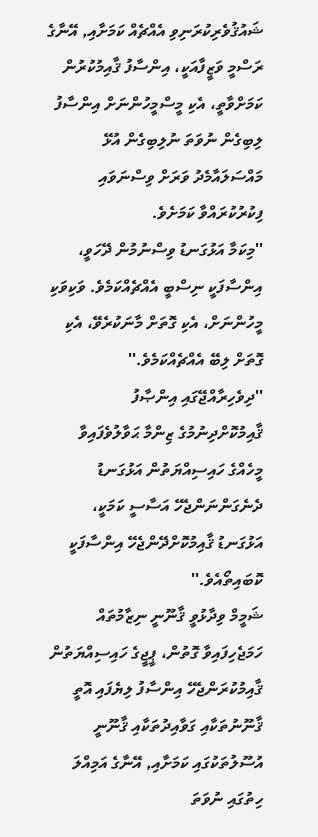ޝައުޤުވެރިކުރަނިވި އެއްޗެއް ކަމަށާއި, އޭނާގެ ރަސްމީ ވަޒީފާއަކީ، އިންސާފު ޤާއިމުކުރުން ކަމަށްވާތީ، އެކި މީސްމީހުންނަށް އިންސާފު ލިބިގެން ނުވަތަ ނުލިބިގެން އުޅޭ މައްސަލައާމެދު ވަރަށް ވިސްނަވައި ފިކުރުކުރައްވާ ކަމަށެވެ.
''މިކަމާ އަޅުގަނޑު ވިސްނުމުން ދޭހަވީ، އިންސާފަކީ ނިސްބީ އެއްޗެއްކަމެވެ. ވަކިވަކި މީހުންނަށް، އެކި ގޮތަށް މާނަކުރެވޭ، އެކި ގޮތަށް ލިބޭ އެއްޗެއްކަމެވެ.''
''ދިވެހިރާއްޖޭގައި އިންޞާފު ޤާއިމުކޮށްދިނުމުގެ ޒިންމާ ޙަވާލުވެފައިވާ މީހެއްގެ ހައިސިއްޔަތުން އަޅުގަނޑު ދެނެގަންނަންޖެހޭ އަސާސީ ކަމަކީ، އަޅުގަނޑު ޤާއިމުކޮށްދޭންޖެހޭ އިންސާފަކީ ކޮބައިތޯއެވެ.''
ޝަމީމް ވިދާޅުވީ ޤާނޫނީ ނިޒާމުތައް ހަމަޖެހިފައިވާ ގޮތުން، ޕީޖީގެ ހައިސިއްޔަތުން ޤާއިމުކުރަންޖެހޭ އިންސާފު ލިޔެފައި އޮތީ ޤާނޫނުތަކާއި ގަވާއިދުތަކާއި ޤާނޫނީ އުސޫލުތަކުގައި ކަމަށާއި, އޭނާގެ އަމިއްލަ ހިތުގައި ނުވަތަ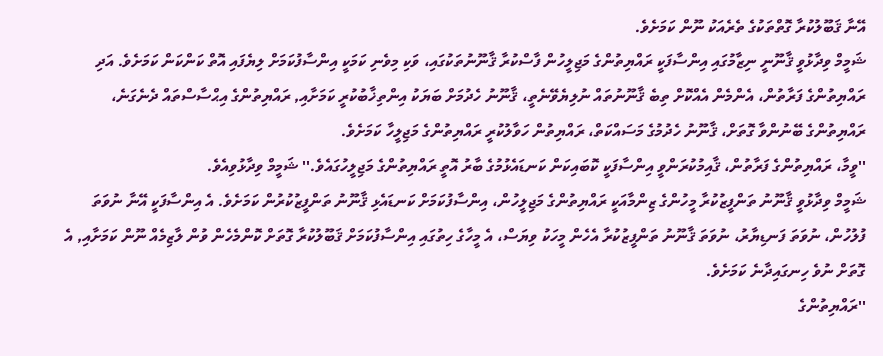އޭނާ ޤަބޫލުކުރާ ގޮތްތަކުގެ ތެރެއަކު ނޫން ކަމަށެވެ.
ޝަމީމް ވިދާޅުވީ ޤާނޫނީ ނިޒާމުގައި އިންސާފަކީ ރައްޔިތުންގެ މަޖިލީހުން ފާސްކުރާ ޤާނޫނުތަކުގައި، ވަކި މިވެނި ކަމަކީ އިންސާފުކަމަށް ލިޔެފައި އޮތް ކަންކަން ކަމަށެވެ. އަދި ރައްޔިތުންގެ ފަރާތުން، އެންމެން އެއްކޮށް ތިބެ ޤާނޫނުތައް ނުލިޔެވޭނެތީ، ޤާނޫނު ހެދުމަށް ބަޔަކު އިންތިޚާބުކުރީ ކަމަށާއި, ރައްޔިތުންގެ އިޙްސާސްތައް ދެނެގަނެ، ރައްޔިތުންގެ ބޭނުންވާ ގޮތަށް، ޤާނޫނު ހެދުމުގެ މަސައްކަތް، ރައްޔިތުން ހަވާލުކުރީ ރައްޔިތުންގެ މަޖިލީހާ ކަމަށެވެ.
''ވީމާ، ރައްޔިތުންގެ ފަރާތުން، ޤާއިމުކުރަންވީ އިންސާފަކީ ކޮބައިކަން ކަނޑައެޅުމުގެ ބާރު އޮތީ ރައްޔިތުންގެ މަޖިލީހުގައެވެ.'' ޝަމީމް ވިދާޅުވިއެވެ.
ޝަމީމް ވިދާޅުވީ ޤާނޫނު ތަންފީޒުކުރާ މީހުންގެ ޒިންމާއަކީ ރައްޔިތުންގެ މަޖިލީހުން، އިންސާފުކަމަށް ކަނޑައެޅި ޤާނޫނު ތަންފީޒުކުރުން ކަމަށެވެ. އެ އިންސާފަކީ އޭނާ ނުވަތަ ފުލުހުން، ނުވަތަ ފަނޑިޔާރު، ނުވަތަ ޤާނޫނު ތަންފީޒުކުރާ އެހެން މީހަކު ވިޔަސް، އެ މީހާގެ ހިތުގައި އިންސާފުކަމަށް ޤަބޫލުކުރާ ގޮތަށް ކޮންމެހެން ވުން ލާޒިމެއް ނޫން ކަމަށާއި, އެ ގޮތަށް ނުވެ ހިނގައިދާނެ ކަމަށެވެ.
''ރައްޔިތުންގެ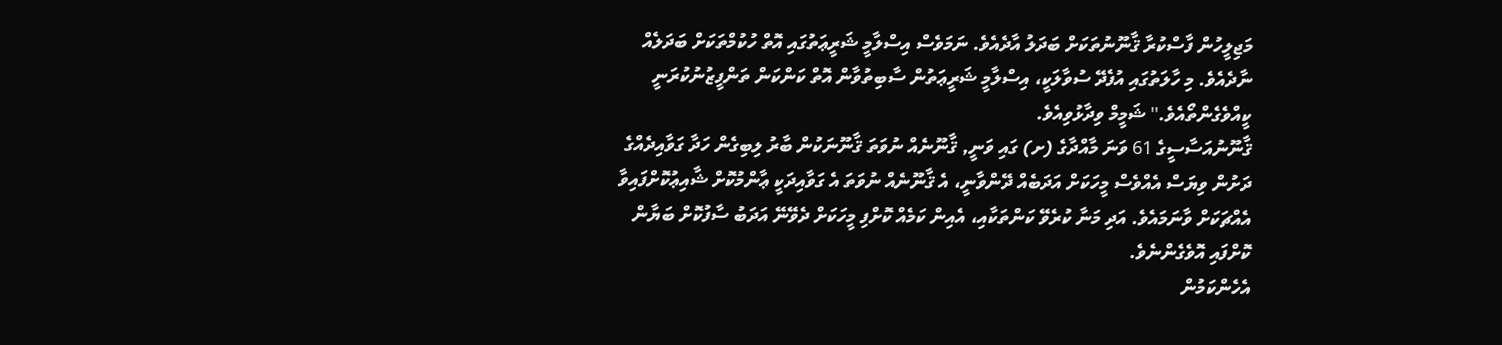މަޖިލީހުން ފާސްކުރާ ޤާނޫނުތަކަށް ބަދަލު އާދެއެވެ. ނަމަވެސް އިސްލާމީ ޝަރީޢަތުގައި އޮތް ހުކުމްތަކަށް ބަދަލެއް ނާދެއެވެ. މި ހާލަތުގައި އުފެދޭ ސުވާލަކީ، އިސްލާމީ ޝަރީޢަތުން ސާބިތުވާން އޮތް ކަންކަން ތަންފީޒުނުކުރަނީ ކީއްވެގެންތޯއެވެ.'' ޝަމީމް ވިދާޅުވިއެވެ.
ޤާނޫނުއަސާސީގެ 61 ވަނަ މާއްދާގެ (ށ) ގައި ވަނީ, ޤާނޫނެއް ނުވަތަ ޤާނޫނަކުން ބާރު ލިބިގެން ހަދާ ގަވާއިދެއްގެ ދަށުން ވިޔަސް އެއްވެސް މީހަކަށް އަދަބެއް ދޭންވާނީ، އެ ޤާނޫނެއް ނުވަތަ އެ ގަވާއިދަކީ ޢާންމުކޮށް ޝާއިޢުކޮށްފައިވާ އެއްޗަކަށް ވާނަމައެވެ. އަދި މަނާ ކުރެވޭ ކަންތަކާއި، އެއިން ކަމެއް ކޮށްފި މީހަކަށް ދެވޭނޭ އަދަބު ސާފުކޮށް ބަޔާން ކޮށްފައި އޮވެގެންނެވެ.
އެހެންކަމުން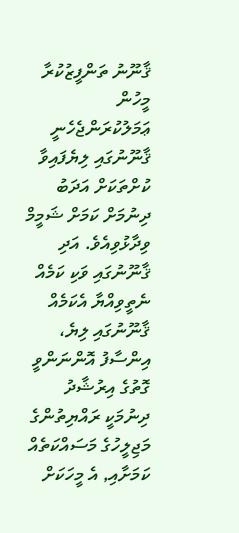ޤާނޫނު ތަންފީޒުކުރާ މީހުން ޢަމަލުކުރަންޖެހެނީ ޤާނޫނުގައި ލިޔެފައިވާ ކުށްތަކަށް އަދަބު ދިނުމަށް ކަމަށް ޝަމީމް ވިދާޅުވިއެވެ. އަދި ޤާނޫނުގައި ވަކި ކަމެއް ނެތީވިއްޔާ އެކަމެއް ޤާނޫނުގައި ލިޔެ، އިންސާފު އޮންނަންވީ ގޮތުގެ އިރުޝާދު ދިނުމަކީ ރައްޔިތުންގެ މަޖިލީހުގެ މަސައްކަތެއް ކަމަށާއި, އެ މީހަކަށް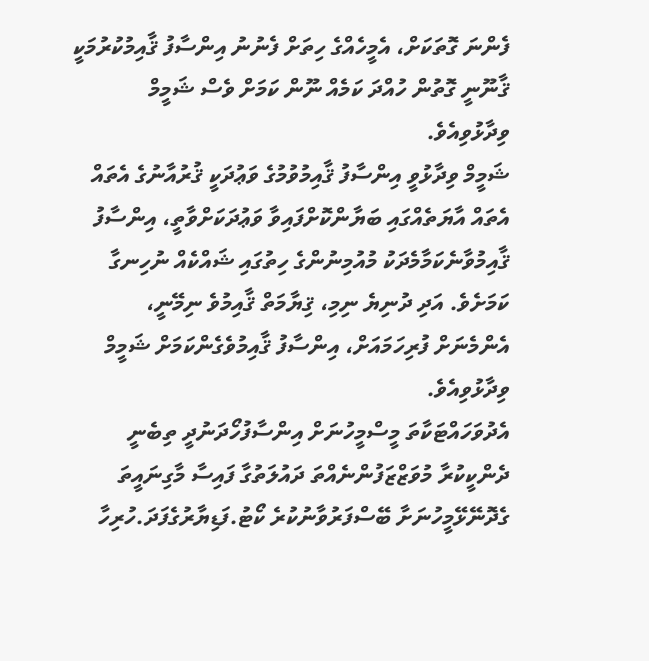ފެންނަ ގޮތަކަށް، އެމީހެއްގެ ހިތަށް ފެނުނު އިންސާފު ޤާއިމުކުރުމަކީ ޤާނޫނީ ގޮތުން ހުއްދަ ކަމެއް ނޫން ކަމަށް ވެސް ޝަމީމް ވިދާޅުވިއެވެ.
ޝަމީމް ވިދާޅުވީ އިންސާފު ޤާއިމުވުމުގެ ވަޢުދަކީ ޤުރުއާނުގެ އެތައް އެތައް އާޔަތެއްގައި ބަޔާންކޮށްފައިވާ ވަޢުދަކަށްވާތީ، އިންސާފު ޤާއިމުވާނެކަމާމެދަކު މުއުމިނުންގެ ހިތުގައި ޝައްކެއް ނުހިނގާ ކަމަށެވެ. އަދި ދުނިޔެ ނިމި، ޤިޔާމަތް ޤާއިމުވެ ނިމޭނީ، އެންމެނަށް ފުރިހަމައަށް، އިންސާފު ޤާއިމުވެގެންކަމަށް ޝަމީމް ވިދާޅުވިއެވެ.
އެދުވަހައްޓަކާތަ މީސްމީހުނަށް އިންސާފުހޯދަނުދީ ތިބެނީ ދެންކީކުރާ މުވަޒްޒަފުންނެއްތަ ދައުލަތުގާ ފައިސާ މާގިނައީތަ ގެދޮނޭޅޭމީހުނަށާ ބޭސްފަރުވާނުކުރެ ކޯޓު.ފަޑިޔާރުގެފަދަ.ހުރިހާ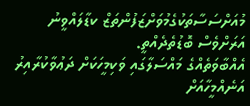މުއަށްސަސާތަކުގެމުވަށްޒަފުންތަޒް ކޑާލައްވީނު
އަރަށްވެސް ބޮޑުތެދެއްތީ.
އެއްބާވަތެއްގެ މައްސަލާގައި ވަކިމީހަކަށް ދަޢުވާކުރާއިރު އަނެއްމީހާއަށް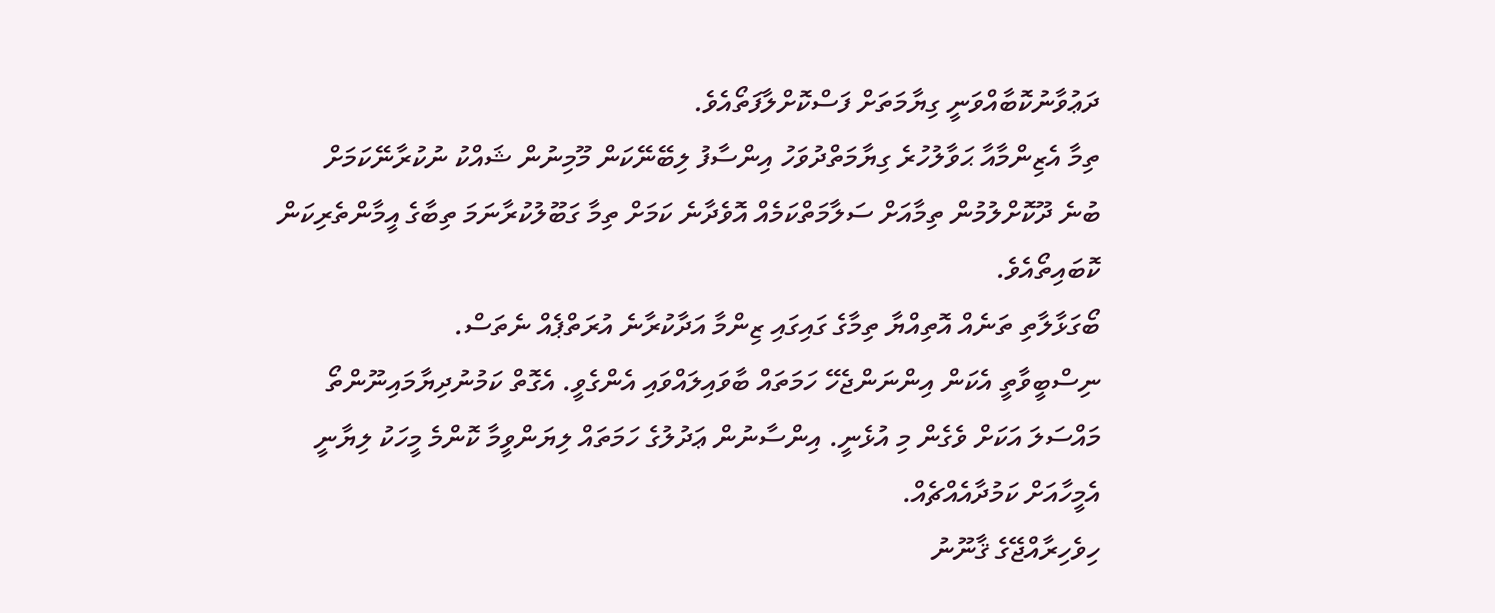ދަޢުވާނުކޮބާއްވަނީ ގިޔާމަތަށް ފަސްކޮށްލާފަތޯއެވެ.
ތިމާ އެޒިންމާއާ ޙަވާލުހުރެ ގިޔާމަތްދުވަހު އިންސާފު ލިބޭނޭކަން މޫމިނުން ޝައްކު ނުކުރާނޭކަމަށް ބުނެ ދޫކޮށްލުމުން ތިމާއަށް ސަލާމަތްކަމެއް އޮވެދާނެ ކަމަށް ތިމާ ގަބޫލުކުރާނަމަ ތިބާގެ އީމާންތެރިކަން ކޮބައިތޯއެވެ.
ބޯގަޅާލާތި ތަނެއް އޮތިއްޔާ ތިމާގެ ގައިގައި ޒިންމާ އަދާކުރާނެ އުރަތްޕެއް ނެތަސް.
ނިސްބީވާތީ އެކަން އިންނަންޖެހޭ ހަމަތައް ބާވައިލައްވައި އެންގެވީ. އެގޮތް ކަމުނުދިޔާމައިނޫންތޯ މައްސަލަ އަކަށް ވެގެން މި އުޅެނީ. އިންސާނުން ޢަދުލުގެ ހަމަތައް ލިޔަންވީމާ ކޮންމެ މީހަކު ލިޔާނީ އެމީހާއަށް ކަމުދާއެއްޗެއް.
ހިވެހިރާއްޖޭގެ ޤާނޫނު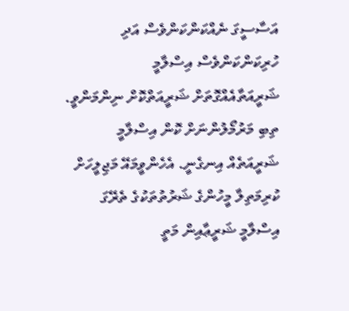އަސާސީގަ ނެއްކަންކަންވެސް އަދި ހުރިކަންކަންވެސް އިސްލާމީ ޝަރީއަތާއެއްގޮތަށް ޝަރީއަތްކޮށް ނިންމަންވީ. ތިބި މަރުމޯލުންނަށް ކޮން އިސްލާމީ ޝަރީއަތެއް އިނގެނީ. އެހެންވީމައޭ މަޖިލީހަށް ކުރިމަތިލާ މީހުންގެ ޝަރުތުތަކުގެ ތެރޭގަ އިސްލާމީ ޝަރީޢާއިން މަތީ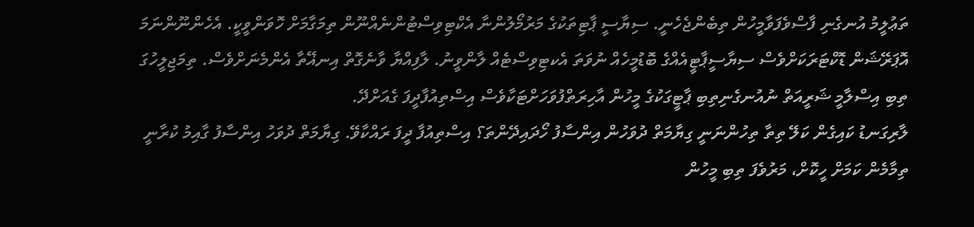ތަޢުލީމު އުނގެނި ފާސްވެފަވާމީހުން ތިބެންޖެހެނީ. ސިޔާސީ ޕާޓިތަކުގެ މަރުމޯލުންނާ އެކްޓިވިސްޓުންނެއްނޫން ތިމަގާމަށް ހޮވަންވީކީ. އެހެންނޫންނަމަ އޮޕަރޭޝަން ޑޮކްޓަރަކަށްވެސް ސިޔާސީޕާޓީއެއްގެ ބޮޑުމީހެއް ނުވަތަ އެކޓިވިސްޓެއް ލާންވީނު. ލާފިއްޔާ ވާނެގޮތް އިނޣޭތާ އެންމެނަށްވެސް. ތިމަޖިލީހުގަ ތިބި އިސްލާމީ ޝަރީއަތް ނުއުނގެނިތިބި ޕާޓީގަކުގެ މީހުން އާހިރަތްފުވަހަށްޓަކާވެސް އިސްތިއުފާދީފަ ގެއަށްދޭ.
ލާރިގަނޑު ކައިގެން ކަލޭ ތިތާ ތިހުންނަނީ ގިޔާމަތް ދުވަހުން އިންސާފު ހޯދައިދޭންތަ؟ އިސްތިއުފާ ދީފަ ރައްކާވޭ. ގިޔާމަތް ދުވަހު އިންސާފު ގާއިމު ކުރާނީ ތިމާމެން ކަމަށް ހީކޮށް، މަރުވެފަ ތިބި މީހުން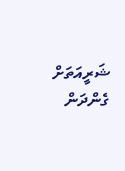ޝަރީއަތަށް ގެންދަން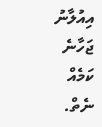އިއުލާނު ޖަހާނެ ކަމެއް ނެތް.